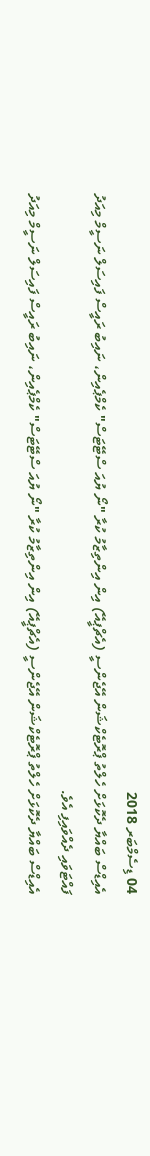04 ޑިސެމްބަރ 2018
އެއިޑްސް ބައްޔާ ދެކޮޅަށް ހެލްތު ޕްރޮޓެކްޝަން އޭޖެންސީ (އެޗްޕީއޭ) އިން އިންތިޒާމު ކުރާ "ނޯ ޔުއަ ސްޓޭޓަސް" ކެމްޕެއިން، ނައިބު ރައީސް ފައިސަލް ނަސީމް މިއަދު ފައްޓަވައި ދެއްވައިފި އެވެ.
އެއިޑްސް ބައްޔާ ދެކޮޅަށް ހެލްތު ޕްރޮޓެކްޝަން އޭޖެންސީ (އެޗްޕީއޭ) އިން އިންތިޒާމު ކުރާ "ނޯ ޔުއަ ސްޓޭޓަސް" ކެމްޕެއިން، ނައިބު ރައީސް ފައިސަލް ނަސީމް މިއަދު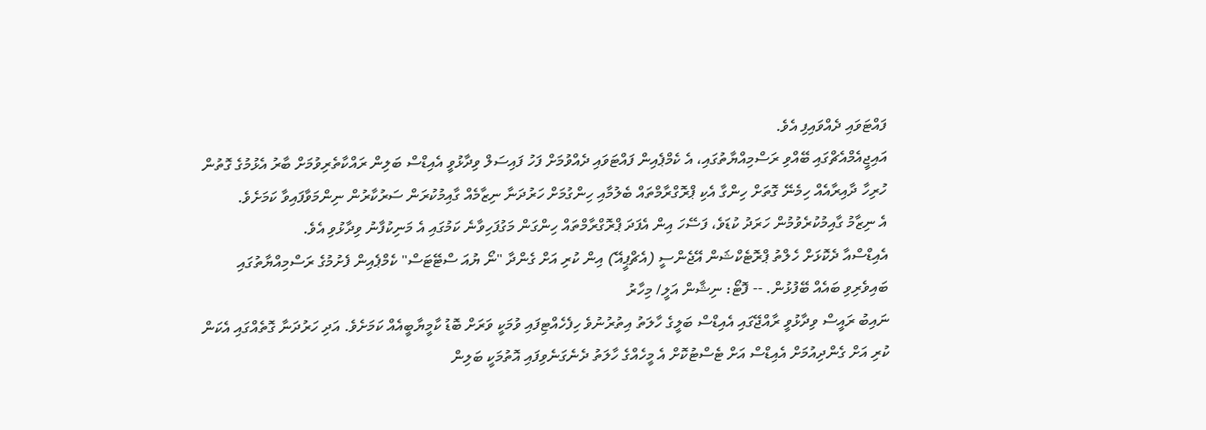ފައްޓަވައި ދެއްވައިފި އެވެ.
އައިޖީއެމްއެޗްގައި ބޭއްވި ރަސްމިއްޔާތުގައި، އެ ކެމްޕެއިން ފައްޓަވައި ދެއްވުމަށް ފަހު ފައިސަލް ވިދާޅުވީ އެއިޑްސް ބަލިން ރައްކާތެރިވުމަށް ބާރު އެޅުމުގެ ގޮތުން ހުރިހާ ދާއިރާއެއް ހިމެނޭ ގޮތަށް ހިންގާ އެކި ޕްރޮގްރާމްތައް ބެލުމާއި ހިންގުމަށް ހަރުދަނާ ނިޒާމެއް ގާއިމުކުރަން ސަރުކާރުން ނިންމަވާފައިވާ ކަމަށެވެ.
އެ ނިޒާމު ގާއިމުކުރެވުމުން ހަރަދު ކުޑަވެ، ފަސޭހަ އިން އެފަދަ ޕްރޮގްރާމްތައް ހިންގަން މަގުފަހިވާނެ ކަމުގައި އެ މަނިކުފާނު ވިދާޅުވި އެވެ.
އެއިޑްސްއާ ދެކޮޅަށް ހެލްތު ޕްރޮޓެކްޝަން އޭޖެންސީ (އެޗްޕީއޭ) އިން ކުރި އަށް ގެންދާ "ނޯ ޔުއަ ސްޓޭޓަސް" ކެމްޕެއިން ފެށުމުގެ ރަސްމިއްޔާތުގައި ބައިވެރިވި ބައެއް ބޭފުޅުން. -- ފޮޓޯ: ނިޝާން އަލީ/ މިހާރު
ނައިބު ރައީސް ވިދާޅުވީ ރާއްޖޭގައި އެއިޑްސް ބަލީގެ ހާލަތު އިތުރުނުވެ ހިފެހެއްޓިފައި ވުމަކީ ވަރަށް ބޮޑު ކާމީޔާބީއެއް ކަމަށެވެ. އަދި ހަރުދަނާ ގޮތެއްގައި އެކަން ކުރި އަށް ގެންދިއުމަށް އެއިޑްސް އަށް ޓެސްޓުކޮށް އެ މީހެއްގެ ހާލަތު ދެނެގަނެވިފައި އޮތުމަކީ ބަލިން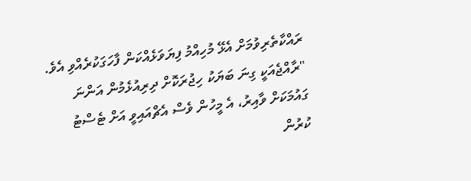ރައްކާތެރިވުމަށް އެޅޭ މުހިއްމު ފިޔަވަޅެއްކަން ފާހަގަކުރެއްވި އެވެ.
"ރާއްޖެއަކީ ގިނަ ބަޔަކު ހިޖުރަކޮށް ދިރިއުޅެމުން އަންނަ ގައުމަކަށް ވާއިރު، އެ މީހުން ވެސް އެޗްއައިވީ އަށް ޓެސްޓު ކުރުން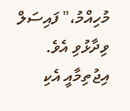މުހިއްމު،" ފައިސަލް ވިދާޅުވި އެވެ.
އިޖުތިމާއީ އެކި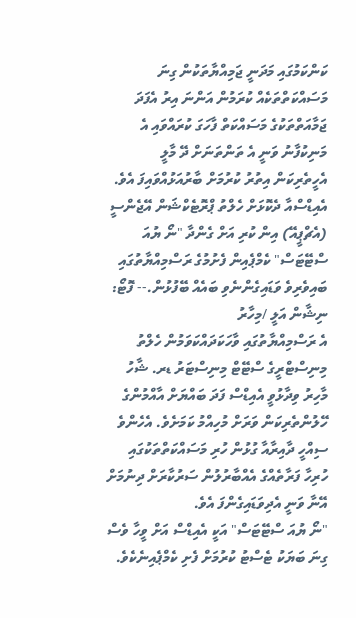ކަންކަމުގައި މަދަނީ ޖަމިއްޔާތަކުން ގިނަ މަސައްކަތްތަކެއް ކުރަމުން އަންނަ އިރު އެފަދަ ޖަމާއަތްތަކުގެ މަސައްކަތް ފާހަގަ ކުރައްވައި އެ މަނިކުފާނު ވަނީ އެ ތަންތަނަށް ދޭ މާލީ އެހީތެރިކަން އިތުރު ކުރުމަށް ބާރުއަޅުއްވައިފަ އެވެ.
އެއިޑްސްއާ ދެކޮޅަށް ހެލްތު ޕްރޮޓެކްޝަން އޭޖެންސީ (އެޗްޕީއޭ) އިން ކުރި އަށް ގެންދާ "ނޯ ޔުއަ ސްޓޭޓަސް" ކެމްޕެއިން ފެށުމުގެ ރަސްމިއްޔާތުގައި ބައިވެރިވެ ވަޑައިގެންނެވި ބައެއް ބޭފުޅުން.-- ފޮޓޯ: ނިޝާން އަލީ /މިހާރު
އެ ރަސްމިއްޔާތުގައި ވާހަކަދައްކަވަމުން ހެލްތު މިނިސްޓްރީގެ ސްޓޭޓް މިނިސްޓަރު ޑރ. ޝާހު މާހިރު ވިދާޅުވީ އެއިޑްސް ފަދަ ބައްޔަށް އާއްމުންގެ ހޭލުންތެރިކަން ވަރަށް މުހިއްމު ކަމަށެވެ. އެހެންވެ ސިއްހީ ދާއިރާއާ ގުޅުން ހުރި މަސައްކަތްތަކުގައި ހުރިހާ ފަރާތެއްގެ އެއްބާރުލުން ސަރުކާރަށް ދިނުމަށް އޭނާ ވަނީ އެދިވަޑައިގެންފަ އެވެ.
"ނޯ ޔުއަ ސްޓޭޓަސް" އަކީ އެއިޑްސް އަށް ވީހާ ވެސް ގިނަ ބަޔަކު ޓެސްޓު ކުރުމަށް ފެށި ކެމްޕެއިނެކެވެ.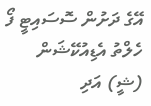އޭގެ ދަށުން ސޮސައިޓީ ފޯ ހެލްތު އެޑިއުކޭޝަން (ޝީ) އަދި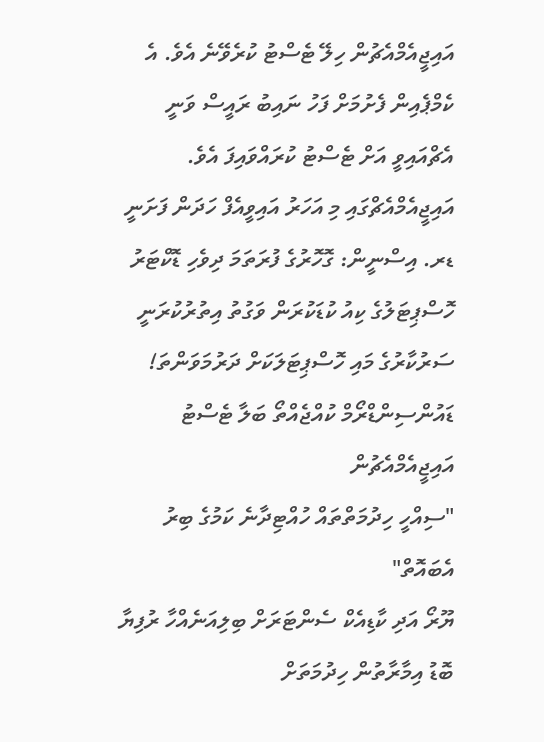އައިޖީއެމްއެޗުން ހިލޭ ޓެސްޓު ކުރެވޭނެ އެވެ. އެ ކެމްޕެއިން ފެށުމަށް ފަހު ނައިބު ރައީސް ވަނީ އެޗްއައިވީ އަށް ޓެސްޓު ކުރައްވައިފަ އެވެ.
އައިޖީއެމްއެޗްގައި މި އަހަރު އައިވީއެފް ހަދަން ފަށަނީ
ޑރ. އިސްނީން: ގޮހޮރުގެ ފުރަތަމަ ދިވެހި ޑޮކްޓަރު
ހޮސްޕިޓަލުގެ ކިއު ކުޑަކުރަން ވަގުތު އިތުރުކުރަނީ
ސަރުކާރުގެ މައި ހޮސްޕިޓަލަކަށް ދަރުމަވަންތަ!
ޑައުންސިންޑްރޯމް ކުއްޖެއްތޯ ބަލާ ޓެސްޓު އައިޖީއެމްއެޗުން
"ސިއްހީ ހިދުމަތްތައް ހުއްޓިދާނެ ކަމުގެ ބިރު އެބައޮތް"
ޔޫރޯ އަދި ކާޑިއެކް ސެންޓަރަށް ބިލިއަނެއްހާ ރުފިޔާ
ބޮޑު އިމާރާތުން ހިދުމަތަށް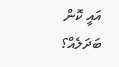އައީ ކޮން ބަދަލެއް؟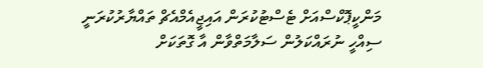މަންކީޕޮކްސްއަށް ޓެސްޓުކުރަން އައިޖީއެމްއެޗް ތައްޔާރުކުރަނީ
ސިއްހީ ނުރައްކަލުން ސަލާމަތްވާން އާ ގޮތަކަށް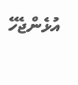އުޅެންޖެހޭ